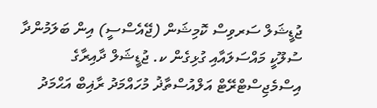ޖުޑީޝަލް ސަރވިސް ކޮމިޝަން (ޖޭއެސްސީ) އިން ބަލަމުންދާ ސުލޫކީ މައްސަލައާއި ގުޅިގެން ކ. ޖުޑީޝަލް ދާއިރާގެ އިސްމެޖިސްޓްރޭޓް އަލްއުސްތާޛު މުހައްމަދު ރާޣިބް އަޙްމަދު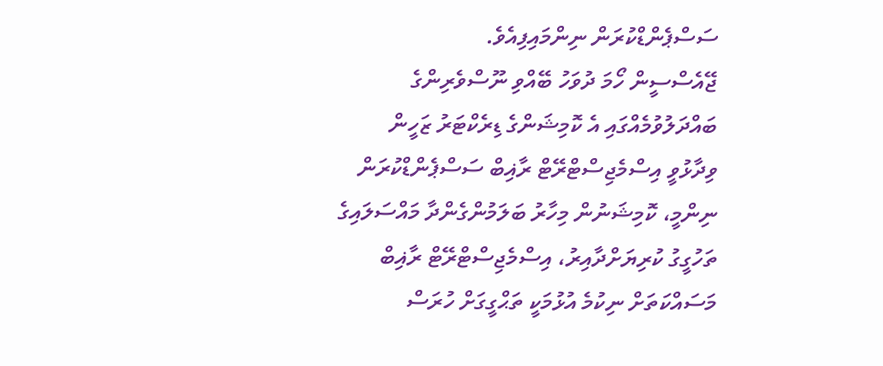ސަސްޕެންޑްކުރަން ނިންމައިފިއެވެ.
ޖޭއެސްސީން ހޯމަ ދުވަހު ބޭއްވި ނޫސްވެރިންގެ ބައްދަލުވުމެއްގައި އެ ކޮމިޝަންގެ ޑިރެކްޓަރު ޒަހީން ވިދާޅުވީ އިސްމެޖިސްޓްރޭޓް ރާޣިބް ސަސްޕެންޑްކުރަން ނިންމީ، ކޮމިޝަނުން މިހާރު ބަލަމުންގެންދާ މައްސަލައިގެ ތަހުގީގު ކުރިޔަށްދާއިރު، އިސްމެޖިސްޓްރޭޓް ރާޣިބް މަސައްކަތަށް ނިކުމެ އުޅުމަކީ ތަޙްގީގަށް ހުރަސް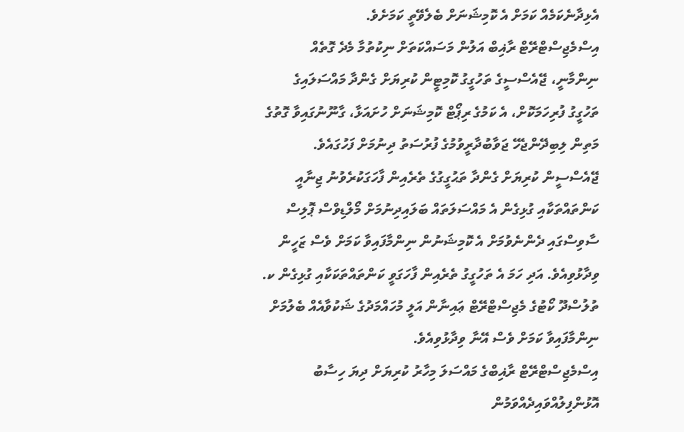އެޅިދާނެކަމެއް ކަމަށް އެ ކޮމިޝަނަށް ބެލެވޭތީ ކަމަށެވެ.
އިސްމެޖިސްޓްރޭޓް ރާޣިބް އަލުން މަސައްކަތަށް ނިކުތުމާ މެދެ ގޮތެއް ނިންމާނީ، ޖޭއެސްސީގެ ތަހުގީގު ކޮމިޓީން ކުރިޔަށް ގެންދާ މައްސަލައިގެ ތަހުގީގު ފުރިހަމަކޮށް، އެ ކަމުގެ ރިޕޯޓް ކޮމިޝަނަށް ހުށައަޅާ، ގާނޫނުގައިވާ ގޮތުގެ މަތިން ލިބިދޭންޖެހޭ ޖަވާބުދާރީވުމުގެ ފުރުސަތު ދިނުމަށް ފަހުގައެވެ.
ޖޭއެސްސީން ކުރިޔަށް ގެންދާ ތަޙުގީގުގެ ތެރެއިން ފާހަގަކުރެވުނު ޖިނާއީ ކަންތައްތަކާއި ގުޅިގެން އެ މައްސަލަތައް ބަލައިދިނުމަށް މޯލްޑިވްސް ޕޮލިސް ސާވިސްގައި ދެންނެވުމަށް އެ ކޮމިޝަނުން ނިންމާފައިވާ ކަމަށް ވެސް ޒަހީން ވިދާޅުވިއެވެ. އަދި ހަމަ އެ ތަހުގީގު ތެރެއިން ފާހަގަވީ ކަންތައްތަކަކާއި ގުޅިގެން ކ. ތުލުސްދޫ ކޯޓުގެ މެޖިސްޓްރޭޓް ޢައިނާން އަލީ މުހައްމަދުގެ ޝަކުވާއެއް ބެލުމަށް ނިންމާފައިވާ ކަމަށް ވެސް އޭނާ ވިދާޅުވިއެވެ.
އިސްމެޖިސްޓްރޭޓް ރާޣިބްގެ މައްސަލަ މިހާރު ކުރިޔަށް ދިޔަ ހިސާބު އޮޅުންފިލުއްވައިދެއްވަމުން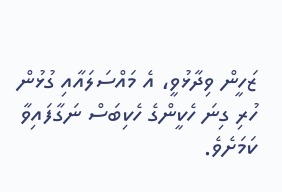ޒަހީން ވިދާޅުވީ، އެ މައްސަލައާއި ގުޅުން ހުރި ގިނަ ހެކީންގެ ހެކިބަސް ނަގާފައިވާ ކަމަށެވެ.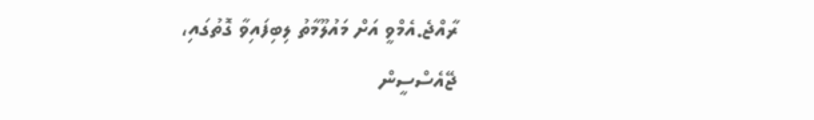ރާއްޖެ.އެމްވީ އަށް މައުލޫމާތު ލިބިފައިވާ ގޮތުގައި، ޖޭއެސްސީން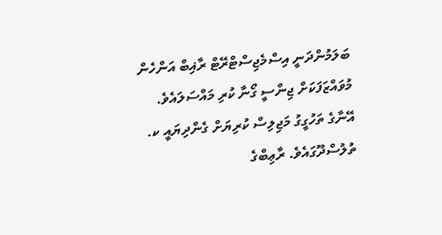ބަލަމުންދަނީ އިސްމެޖިސްޓްރޭޓް ރާޣިބް އަންހެން މުވައްޒަފަކަށް ޖިންސީ ގޯނާ ކުރި މައްސަލައެވެ. އޭނާގެ ތަހުގީގު މަޖިލިސް ކުރިޔަށް ގެންދިޔައީ ކ. ތުލުސްދޫގައެވެ. ރާޢިބްގެ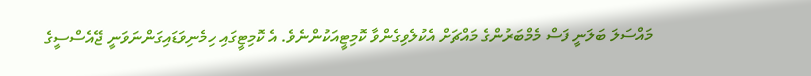މައްސަލަ ބަލަނީ ފަސް މެމްބަރުންގެ މައްޗަށް އެކުލެވިގެންވާ ކޮމިޓީއަކުންނެވެ. އެ ކޮމިޓީގައި ހިމެނިވަޑައިގަންނަވަނީ ޖޭއެސްސީގެ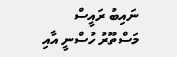ނައިބު ރައީސް މަސްތޫރު ހުސްނީ އާއި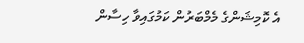އެ ކޮމިޝަންގެ މެމްބަރުން ކަމުގައިވާ ހިސާން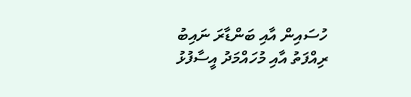ހުސައިން އާއި ބަންޑާރަ ނައިބު ރިއްފަތު އާއި މުހައްމަދު އީސާފުޅު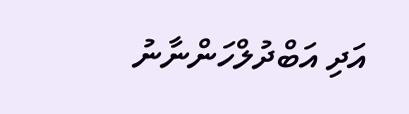އަދި އަބްދުލްހަންނާނު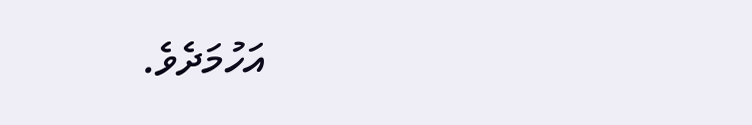އަހުމަދެވެ.